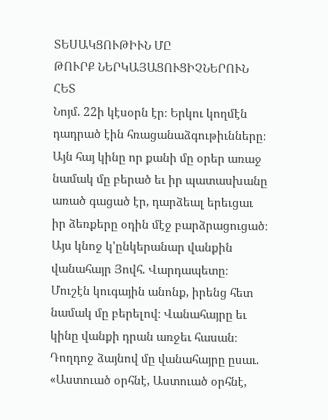ՏԵՍԱԿՑՈՒԹԻՒՆ ՄԸ
ԹՈՒՐՔ ՆԵՐԿԱՅԱՑՈՒՑԻՉՆԵՐՈՒՆ ՀԵՏ
Նոյմ. 22ի կէսօրն էր։ Երկու կողմէն դադրած էին հռացանաձգութիւնները։ Այն հայ կինը որ քանի մը օրեր առաջ նամակ մը բերած եւ իր պատասխանը առած գացած էր, դարձեալ երեւցաւ իր ձեռքերը օդին մէջ բարձրացուցած։ Այս կնոջ կ'ընկերանար վանքին վանահայր Յովհ. Վարդապետը։ Մուշէն կուգային անոնք, իրենց հետ նամակ մը բերելով։ Վանահայրը եւ կինը վանքի դրան առջեւ հասան։ Դողդոջ ձայնով մը վանահայրը ըսաւ. «Աստուած օրհնէ, Աստուած օրհնէ,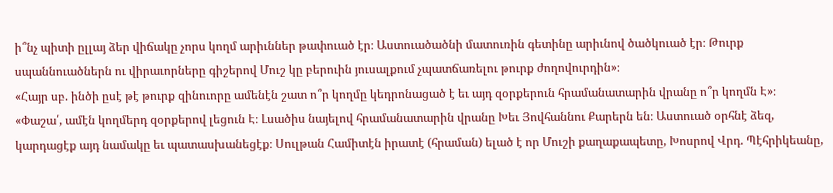ի՞նչ պիտի ըլլայ ձեր վիճակը չորս կողմ արիւններ թափուած էր։ Աստուածածնի մատուռին գետինը արիւնով ծածկուած էր։ Թուրք սպաննուածներն ու վիրաւորները գիշերով Մուշ կը բերուին յուսալքում չպատճառելու թուրք ժողովուրդին»։
«Հայր սբ. ինծի ըսէ թէ թուրք զինուորը ամենէն շատ ո՞ր կողմը կեդրոնացած է եւ այդ զօրքերուն հրամանատարին վրանը ո՞ր կողմն Է»։
«Փաշա՛, ամէն կողմերդ զօրքերով լեցուն Է։ Լսածիս նայելով հրամանատարին վրանը Խեւ Յովհաննու Քարերն են։ Աստուած օրհնէ ձեզ, կարդացէք այդ նամակը եւ պատասխանեցէք։ Սուլթան Համիտէն իրատէ (հրաման) ելած է որ Մուշի քաղաքապետը, Խոսրով Վրդ. Պէհրիկեանը,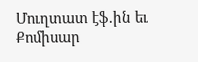Մուղտատ էֆ.ին եւ Քոմիսար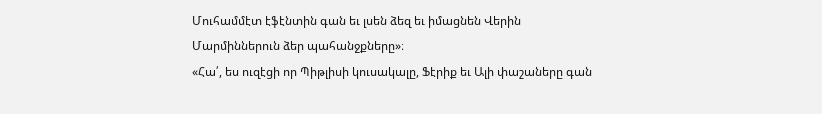Մուհամմէտ էֆէնտին գան եւ լսեն ձեզ եւ իմացնեն Վերին Մարմիններուն ձեր պահանջքները»։
«Հա՛, ես ուզէցի որ Պիթլիսի կուսակալը, Ֆէրիք եւ Ալի փաշաները գան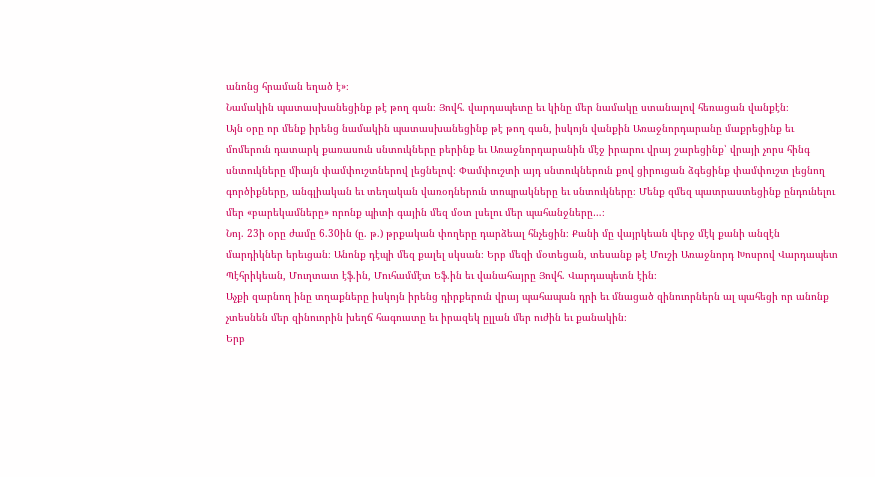անոնց հրաման եղած է»։
Նամակին պատասխանեցինք թէ թող գան։ Յովհ. վարդապետը եւ կինը մեր նամակը ստանալով հեռացան վանքէն։
Այն օրը որ մենք իրենց նամակին պատասխանեցինք թէ թող գան, իսկոյն վանքին Առաջնորդարանը մաքրեցինք եւ մոմերուն դատարկ քառասուն սնտուկները բերինք եւ Առաջնորդարանին մէջ իրարու վրայ շարեցինք՝ վրայի չորս հինգ սնտուկները միայն փամփուշտներով լեցնելով։ Փամփուշտի այդ սնտուկներուն քով ցիրուցան ձգեցինք փամփուշտ լեցնող գործիքները, անգլիական եւ տեղական վառօդներուն տոպրակները եւ սնտուկները։ Մենք զմեզ պատրաստեցինք ընդունելու մեր «բարեկամները» որոնք պիտի գային մեզ մօտ լսելու մեր պահանջները…։
Նոյ. 23ի օրը ժամը 6.30ին (ը. թ.) թրքական փողերը դարձեալ հնչեցին։ Քանի մը վայրկեան վերջ մէկ քանի անզէն մարդիկներ երեւցան։ Անոնք դէպի մեզ քալել սկսան։ Երբ մեզի մօտեցան, տեսանք թէ Մուշի Առաջնորդ Խոսրով Վարդապետ Պէհրիկեան, Մուղտատ էֆ.ին, Մուհամմէտ Եֆ.ին եւ վանահայրը Յովհ. Վարդապետն էին։
Աչքի զարնող ինը տղաքները իսկոյն իրենց դիրքերուն վրայ պահապան դրի եւ մնացած զինուորներն ալ պահեցի որ անոնք չտեսնեն մեր զինուորին խեղճ հագուստը եւ իրազեկ ըլլան մեր ուժին եւ քանակին։
Երբ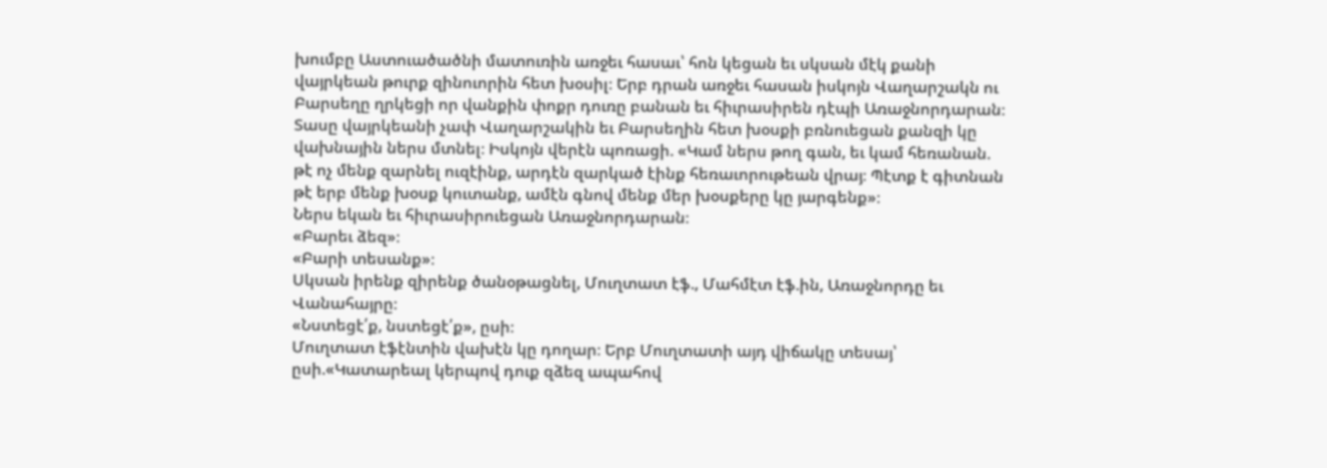խումբը Աստուածածնի մատուռին առջեւ հասաւ՝ հոն կեցան եւ սկսան մէկ քանի վայրկեան թուրք զինուորին հետ խօսիլ։ Երբ դրան առջեւ հասան իսկոյն Վաղարշակն ու Բարսեղը ղրկեցի որ վանքին փոքր դուռը բանան եւ հիւրասիրեն դէպի Առաջնորդարան։ Տասը վայրկեանի չափ Վաղարշակին եւ Բարսեղին հետ խօսքի բռնուեցան քանզի կը վախնային ներս մտնել։ Իսկոյն վերէն պոռացի. «Կամ ներս թող գան, եւ կամ հեռանան. թէ ոչ մենք զարնել ուզէինք, արդէն զարկած էինք հեռաւորութեան վրայ։ Պէտք է գիտնան թէ երբ մենք խօսք կուտանք, ամէն գնով մենք մեր խօսքերը կը յարգենք»։
Ներս եկան եւ հիւրասիրուեցան Առաջնորդարան։
«Բարեւ ձեզ»։
«Բարի տեսանք»։
Սկսան իրենք զիրենք ծանօթացնել, Մուղտատ էֆ., Մահմէտ էֆ.ին, Առաջնորդը եւ Վանահայրը։
«Նստեցէ՛ք, նստեցէ՛ք», ըսի։
Մուղտատ էֆէնտին վախէն կը դողար։ Երբ Մուղտատի այդ վիճակը տեսայ՝ ըսի.«Կատարեալ կերպով դուք զձեզ ապահով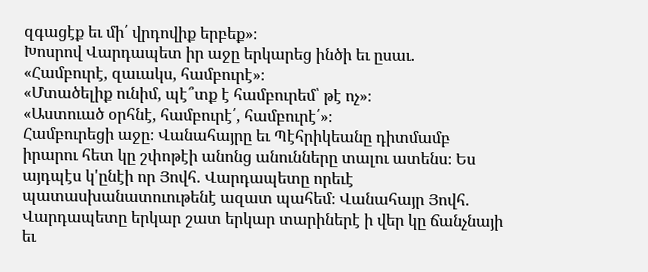զգացէք եւ մի՛ վրդովիք երբեք»։
Խոսրով Վարդապետ իր աջը երկարեց ինծի եւ ըսաւ.
«Համբուրէ, զաւակս, համբուրէ»։
«Մտածելիք ունիմ, պէ՞տք է համբուրեմ՝ թէ ոչ»։
«Աստուած օրհնէ, համբուրէ՛, համբուրէ՛»։
Համբուրեցի աջը։ Վանահայրը եւ Պէհրիկեանը դիտմամբ իրարու հետ կը շփոթէի անոնց անունները տալու ատենս։ Ես այդպէս կ'ընէի որ Յովհ. Վարդապետը որեւէ պատասխանատուութենէ ազատ պահեմ։ Վանահայր Յովհ. Վարդապետը երկար շատ երկար տարիներէ ի վեր կը ճանչնայի եւ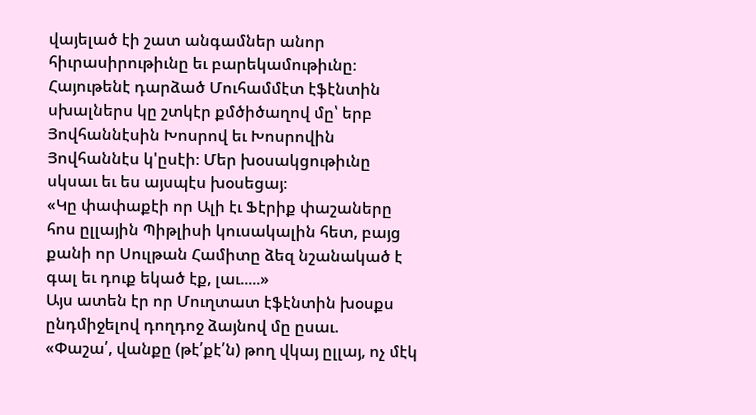վայելած էի շատ անգամներ անոր հիւրասիրութիւնը եւ բարեկամութիւնը։
Հայութենէ դարձած Մուհամմէտ էֆէնտին սխալներս կը շտկէր քմծիծաղով մը՝ երբ Յովհաննէսին Խոսրով եւ Խոսրովին Յովհաննէս կ'ըսէի։ Մեր խօսակցութիւնը սկսաւ եւ ես այսպէս խօսեցայ։
«Կը փափաքէի որ Ալի էւ Ֆէրիք փաշաները հոս ըլլային Պիթլիսի կուսակալին հետ, բայց քանի որ Սուլթան Համիտը ձեզ նշանակած է գալ եւ դուք եկած էք, լաւ.....»
Այս ատեն էր որ Մուղտատ էֆէնտին խօսքս ընդմիջելով դողդոջ ձայնով մը ըսաւ.
«Փաշա՛, վանքը (թէ՛քէ՛ն) թող վկայ ըլլայ, ոչ մէկ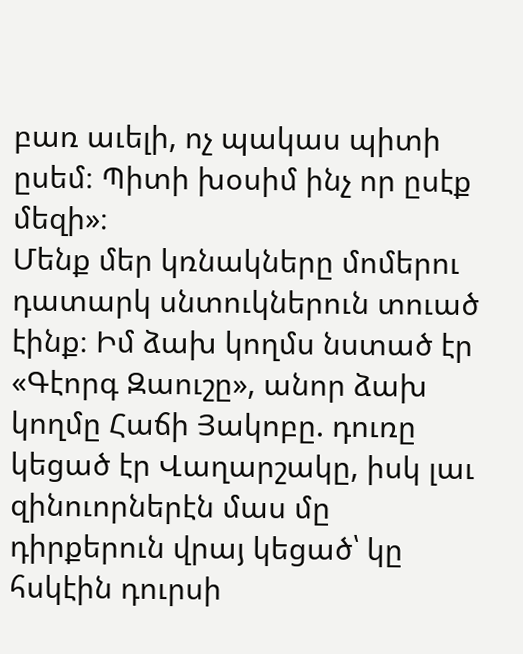բառ աւելի, ոչ պակաս պիտի ըսեմ։ Պիտի խօսիմ ինչ որ ըսէք մեզի»։
Մենք մեր կռնակները մոմերու դատարկ սնտուկներուն տուած էինք։ Իմ ձախ կողմս նստած էր «Գէորգ Զաուշը», անոր ձախ կողմը Հաճի Յակոբը. դուռը կեցած էր Վաղարշակը, իսկ լաւ զինուորներէն մաս մը դիրքերուն վրայ կեցած՝ կը հսկէին դուրսի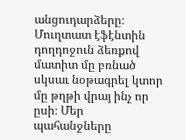անցուդարձերը։
Մուղտատ էֆէնտին դողդոջուն ձեռքով մատիտ մը բռնած սկսաւ նօթագրել կտոր մը թղթի վրայ ինչ որ ըսի։ Մեր պահանջները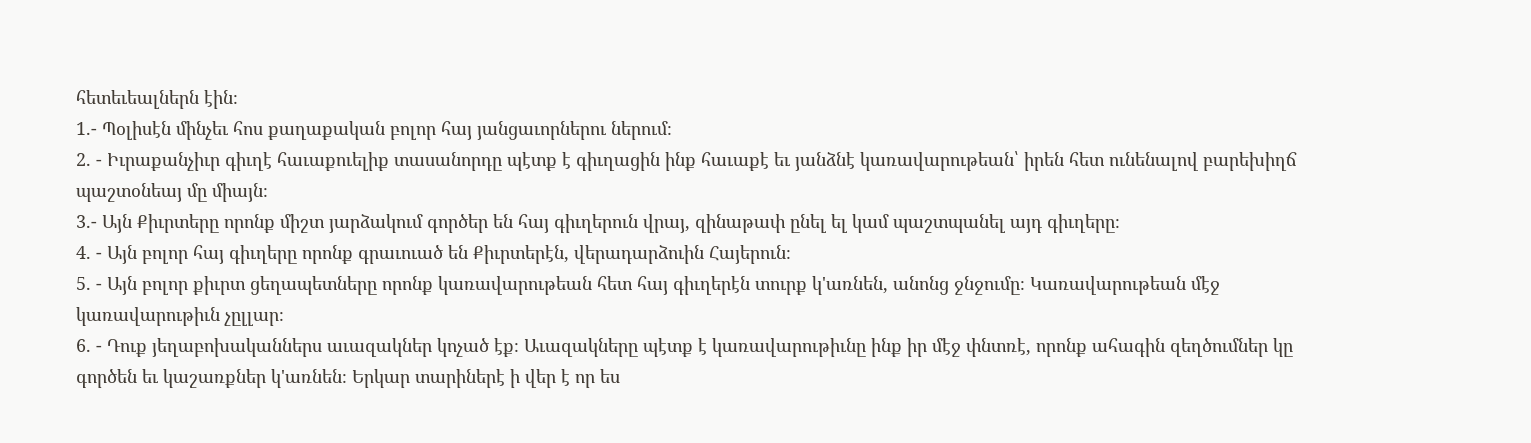հետեւեալներն էին։
1.- Պօլիսէն մինչեւ հոս քաղաքական բոլոր հայ յանցաւորներու ներում։
2. - Իւրաքանչիւր գիւղէ հաւաքուելիք տասանորդը պէտք է գիւղացին ինք հաւաքէ եւ յանձնէ կառավարութեան՝ իրեն հետ ունենալով բարեխիղճ պաշտօնեայ մը միայն։
3.- Այն Քիւրտերը որոնք միշտ յարձակում գործեր են հայ գիւղերուն վրայ, զինաթափ ընել ել կամ պաշտպանել այդ գիւղերը։
4. - Այն բոլոր հայ գիւղերը որոնք գրաւուած են Քիւրտերէն, վերադարձուին Հայերուն։
5. - Այն բոլոր քիւրտ ցեղապետները որոնք կառավարութեան հետ հայ գիւղերէն տուրք կ'առնեն, անոնց ջնջումը։ Կառավարութեան մէջ կառավարութիւն չըլլար։
6. - Դուք յեղաբոխականներս աւազակներ կոչած էք։ Աւազակները պէտք է կառավարութիւնը ինք իր մէջ փնտռէ, որոնք ահագին զեղծումներ կը գործեն եւ կաշառքներ կ'առնեն։ Երկար տարիներէ ի վեր է որ ես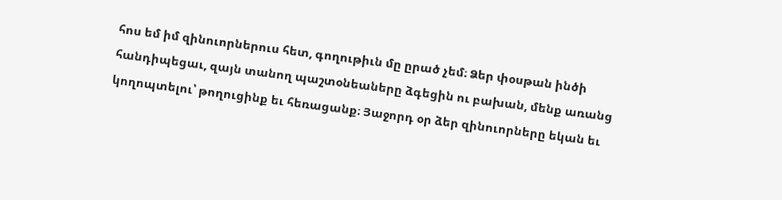հոս եմ իմ զինուորներուս հետ, գողութիւն մը ըրած չեմ։ Ձեր փօսթան ինծի հանդիպեցաւ, զայն տանող պաշտօնեաները ձգեցին ու բախան, մենք առանց կողոպտելու՝ թողուցինք եւ հեռացանք։ Յաջորդ օր ձեր զինուորները եկան եւ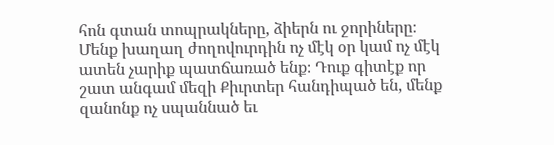հոն գտան տոպրակները, ձիերն ու ջորիները։ Մենք խաղաղ ժողովուրդին ոչ մէկ օր կամ ոչ մէկ ատեն չարիք պատճառած ենք։ Դուք գիտէք որ շատ անգամ մեզի Քիւրտեր հանդիպած են, մենք զանոնք ոչ սպաննած եւ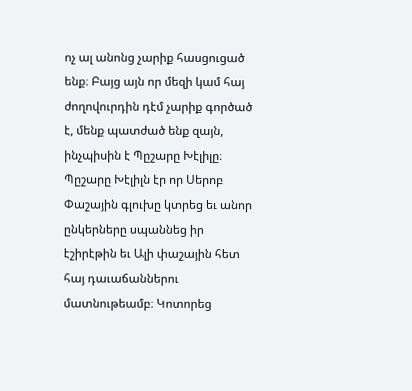ոչ ալ անոնց չարիք հասցուցած ենք։ Բայց այն որ մեզի կամ հայ ժողովուրդին դէմ չարիք գործած է, մենք պատժած ենք զայն, ինչպիսին է Պըշարը Խէլիլը։ Պըշարը Խէլիլն էր որ Սերոբ Փաշային գլուխը կտրեց եւ անոր ընկերները սպաննեց իր էշիրէթին եւ Ալի փաշային հետ հայ դաւաճաններու մատնութեամբ։ Կոտորեց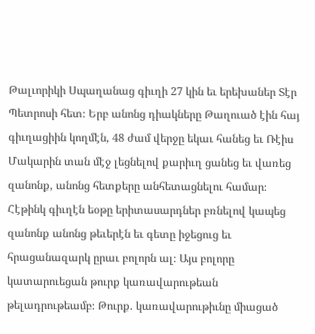Թալւորիկի Սպաղանաց գիւղի 27 կին եւ երեխաներ Տէր Պետրոսի հետ։ Երբ անոնց դիակները Թաղուած էին հայ գիւղացիին կողմէն, 48 ժամ վերջը եկաւ հանեց եւ Ռէիս Մակարին տան մէջ լեցնելով քարիւղ ցանեց եւ վառեց զանոնք, անոնց հետքերը անհետացնելու համար։ Հէթինկ գիւղէն եօթը երիտասարդներ բռնելով կապեց զանոնք անոնց թեւերէն եւ գետը իջեցուց եւ հրացանազարկ ըրաւ բոլորն ալ։ Այս բոլորը կատարուեցան թուրք կառավարութեան թելադրութեամբ։ Թուրք. կառավարութիւնը միացած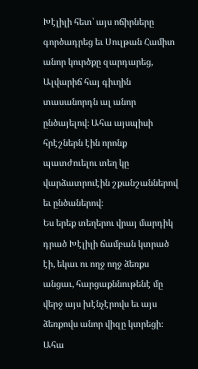Խէլիլի հետ՝ այս ոճիրները գործադրեց եւ Սուլթան Համիտ անոր կուրծքը զարդարեց, Ալվարիճ հայ գիւղին տասանորդն ալ անոր ընծայելով։ Ահա այսպիսի հրէշներն էին որոնք պատժուելու տեղ կը վարձատրուէին շքանշաններով եւ ընծաներով։
Ես երեք տեղերու վրայ մարդիկ դրած Խէլիլի ճամբան կտրած էի, եկաւ ու ողջ ողջ ձեռքս անցաւ, հարցաքննութենէ մը վերջ այս խէնչէրովս եւ այս ձեռքովս անոր վիզը կտրեցի։ Ահա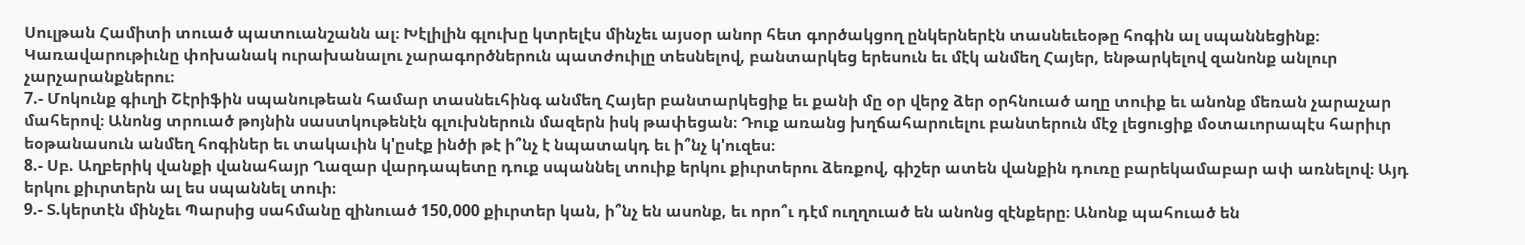Սուլթան Համիտի տուած պատուանշանն ալ։ Խէլիլին գլուխը կտրելէս մինչեւ այսօր անոր հետ գործակցող ընկերներէն տասնեւեօթը հոգին ալ սպաննեցինք։ Կառավարութիւնը փոխանակ ուրախանալու չարագործներուն պատժուիլը տեսնելով, բանտարկեց երեսուն եւ մէկ անմեղ Հայեր, ենթարկելով զանոնք անլուր չարչարանքներու։
7.- Մոկունք գիւղի Շէրիֆին սպանութեան համար տասնեւհինգ անմեղ Հայեր բանտարկեցիք եւ քանի մը օր վերջ ձեր օրհնուած աղը տուիք եւ անոնք մեռան չարաչար մահերով։ Անոնց տրուած թոյնին սաստկութենէն գլուխներուն մազերն իսկ թափեցան։ Դուք առանց խղճահարուելու բանտերուն մէջ լեցուցիք մօտաւորապէս հարիւր եօթանասուն անմեղ հոգիներ եւ տակաւին կ'ըսէք ինծի թէ ի՞նչ է նպատակդ եւ ի՞նչ կ'ուզես։
8.- Սբ. Աղբերիկ վանքի վանահայր Ղազար վարդապետը դուք սպաննել տուիք երկու քիւրտերու ձեռքով, գիշեր ատեն վանքին դուռը բարեկամաբար ափ առնելով։ Այդ երկու քիւրտերն ալ ես սպաննել տուի։
9.- Տ.կերտէն մինչեւ Պարսից սահմանը զինուած 150,000 քիւրտեր կան, ի՞նչ են ասոնք, եւ որո՞ւ դէմ ուղղուած են անոնց զէնքերը։ Անոնք պահուած են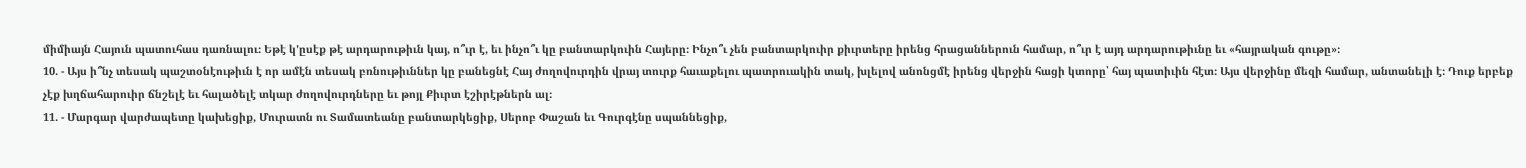միմիայն Հայուն պատուհաս դառնալու։ Եթէ կ'ըսէք թէ արդարութիւն կայ, ո՞ւր է, եւ ինչո՞ւ կը բանտարկուին Հայերը։ Ինչո՞ւ չեն բանտարկուիր քիւրտերը իրենց հրացաններուն համար, ո՞ւր է այդ արդարութիւնը եւ «հայրական գութը»։
10. - Այս ի՞նչ տեսակ պաշտօնէութիւն է որ ամէն տեսակ բռնութիւններ կը բանեցնէ Հայ ժողովուրդին վրայ տուրք հաւաքելու պատրուակին տակ, խլելով անոնցմէ իրենց վերջին հացի կտորը՝ հայ պատիւին հէտ։ Այս վերջինը մեզի համար, անտանելի է։ Դուք երբեք չէք խղճահարուիր ճնշելէ եւ հալածելէ տկար ժողովուրդները եւ թոյլ Քիւրտ էշիրէթներն ալ։
11. - Մարգար վարժապետը կախեցիք, Մուրատն ու Տամատեանը բանտարկեցիք, Սերոբ Փաշան եւ Գուրգէնը սպաննեցիք,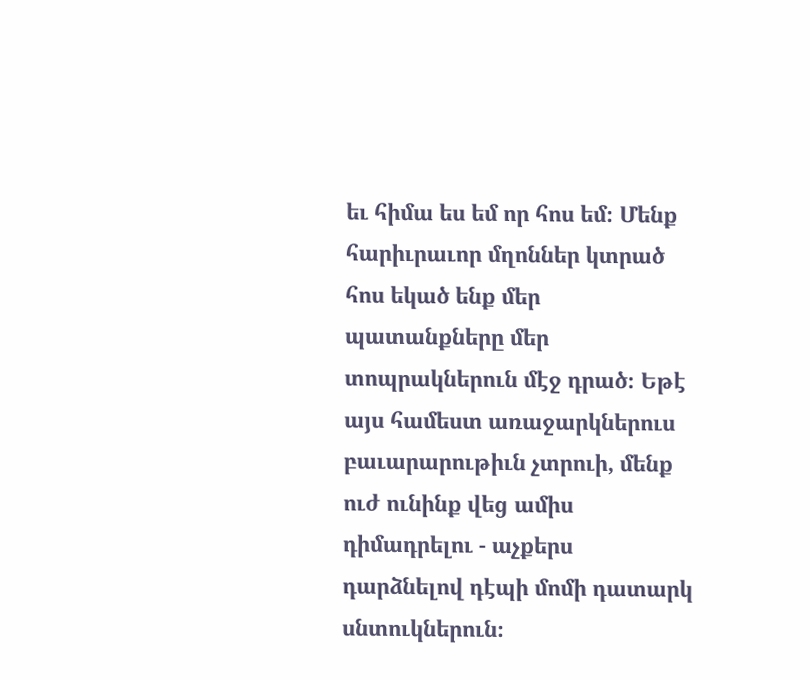եւ հիմա ես եմ որ հոս եմ։ Մենք հարիւրաւոր մղոններ կտրած հոս եկած ենք մեր պատանքները մեր տոպրակներուն մէջ դրած։ Եթէ այս համեստ առաջարկներուս բաւարարութիւն չտրուի, մենք ուժ ունինք վեց ամիս դիմադրելու - աչքերս դարձնելով դէպի մոմի դատարկ սնտուկներուն։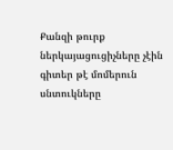Քանզի թուրք ներկայացուցիչները չէին գիտեր թէ մոմերուն սնտուկները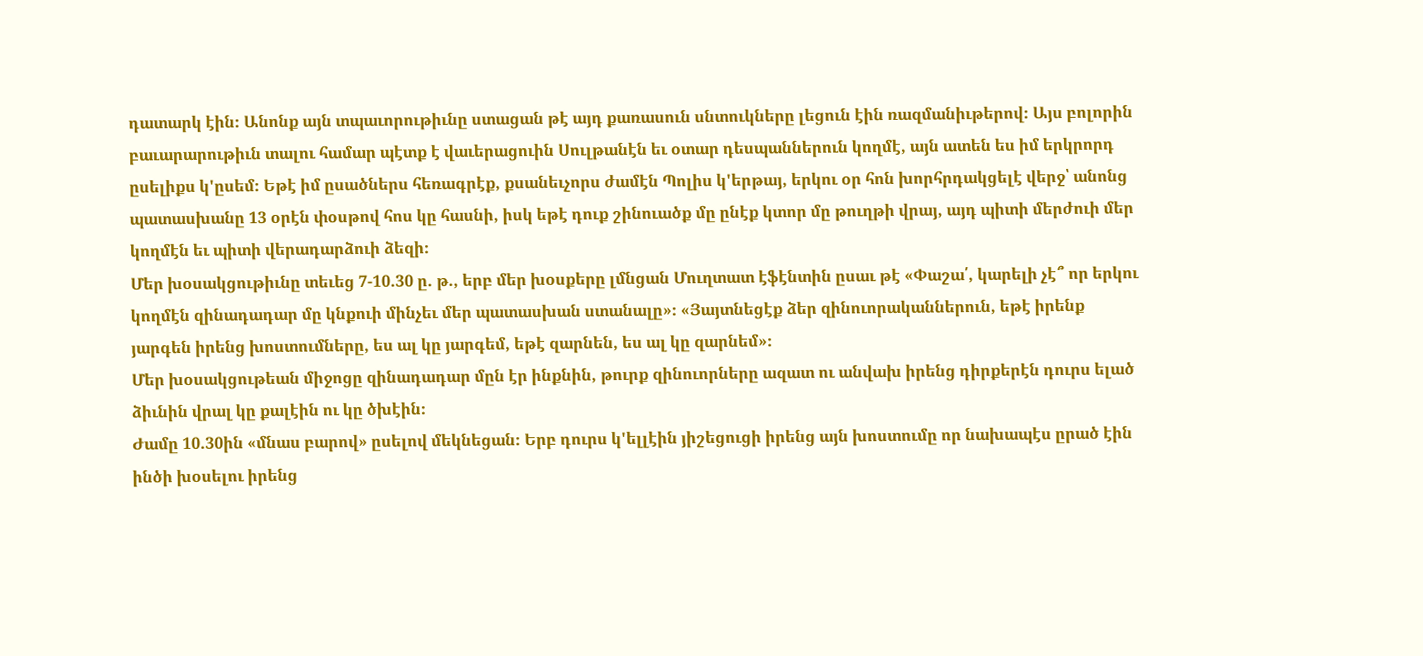դատարկ էին։ Անոնք այն տպաւորութիւնը ստացան թէ այդ քառասուն սնտուկները լեցուն էին ռազմանիւթերով։ Այս բոլորին բաւարարութիւն տալու համար պէտք է վաւերացուին Սուլթանէն եւ օտար դեսպաններուն կողմէ, այն ատեն ես իմ երկրորդ ըսելիքս կ'ըսեմ։ Եթէ իմ ըսածներս հեռագրէք, քսանեւչորս ժամէն Պոլիս կ'երթայ, երկու օր հոն խորհրդակցելէ վերջ՝ անոնց պատասխանը 13 օրէն փօսթով հոս կը հասնի, իսկ եթէ դուք շինուածք մը ընէք կտոր մը թուղթի վրայ, այդ պիտի մերժուի մեր կողմէն եւ պիտի վերադարձուի ձեզի։
Մեր խօսակցութիւնը տեւեց 7-10.30 ը. թ., երբ մեր խօսքերը լմնցան Մուղտատ էֆէնտին ըսաւ թէ «Փաշա՛, կարելի չէ՞ որ երկու կողմէն զինադադար մը կնքուի մինչեւ մեր պատասխան ստանալը»։ «Յայտնեցէք ձեր զինուորականներուն, եթէ իրենք յարգեն իրենց խոստումները, ես ալ կը յարգեմ, եթէ զարնեն, ես ալ կը զարնեմ»։
Մեր խօսակցութեան միջոցը զինադադար մըն էր ինքնին, թուրք զինուորները ազատ ու անվախ իրենց դիրքերէն դուրս ելած ձիւնին վրալ կը քալէին ու կը ծխէին։
Ժամը 10.30ին «մնաս բարով» ըսելով մեկնեցան։ Երբ դուրս կ'ելլէին յիշեցուցի իրենց այն խոստումը որ նախապէս ըրած էին ինծի խօսելու իրենց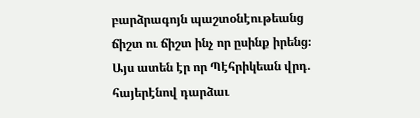բարձրագոյն պաշտօնէութեանց ճիշտ ու ճիշտ ինչ որ ըսինք իրենց։ Այս ատեն էր որ Պէհրիկեան վրդ. հայերէնով դարձաւ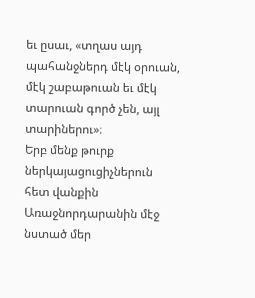եւ ըսաւ, «տղաս այդ պահանջներդ մէկ օրուան, մէկ շաբաթուան եւ մէկ տարուան գործ չեն, այլ տարիներու»։
Երբ մենք թուրք ներկայացուցիչներուն հետ վանքին Առաջնորդարանին մէջ նստած մեր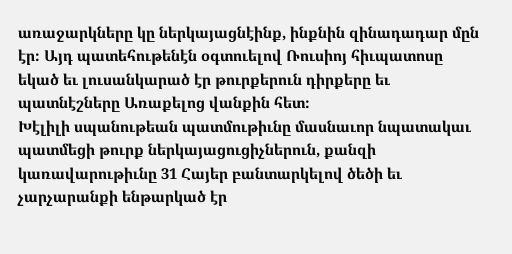առաջարկները կը ներկայացնէինք, ինքնին զինադադար մըն էր։ Այդ պատեհութենէն օգտուելով Ռուսիոյ հիւպատոսը եկած եւ լուսանկարած էր թուրքերուն դիրքերը եւ պատնէշները Առաքելոց վանքին հետ։
Խէլիլի սպանութեան պատմութիւնը մասնաւոր նպատակաւ պատմեցի թուրք ներկայացուցիչներուն, քանզի կառավարութիւնը 31 Հայեր բանտարկելով ծեծի եւ չարչարանքի ենթարկած էր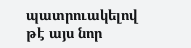պատրուակելով թէ այս նոր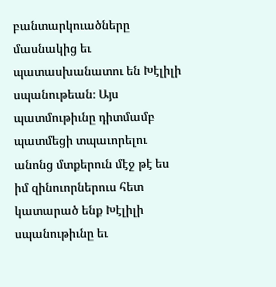բանտարկուածները մասնակից եւ պատասխանատու են Խէլիլի սպանութեան։ Այս պատմութիւնը դիտմամբ պատմեցի տպաւորելու անոնց մտքերուն մէջ թէ ես իմ զինուորներուս հետ կատարած ենք Խէլիլի սպանութիւնը եւ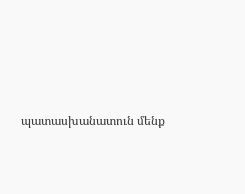պատասխանատուն մենք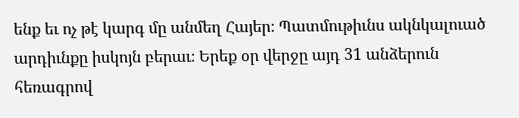ենք եւ ոչ թէ կարգ մը անմեղ Հայեր։ Պատմութիւնս ակնկալուած արդիւնքը իսկոյն բերաւ։ Երեք օր վերջը այդ 31 անձերուն հեռագրով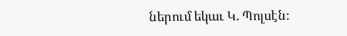ներում եկաւ Կ. Պոլսէն։